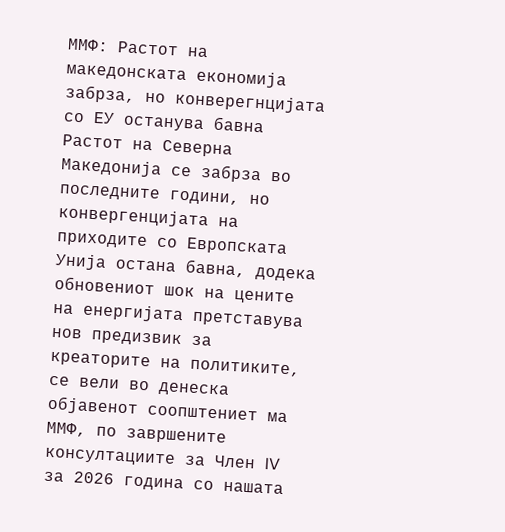ММФ: Растот на македонската економија забрза, но конверегнцијата со ЕУ останува бавна
Растот на Северна Македонија се забрза во последните години, но конвергенцијата на приходите со Европската Унија остана бавна, додека обновениот шок на цените на енергијата претставува нов предизвик за креаторите на политиките, се вели во денеска објавенот соопштениет ма ММФ, по завршените консултациите за Член IV за 2026 година со нашата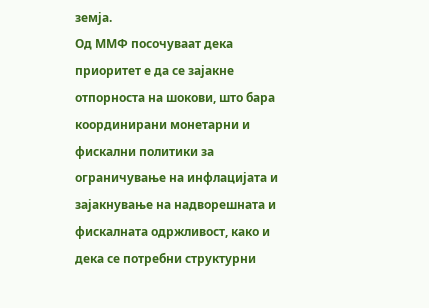земја.
Од ММФ посочуваат дека приоритет е да се зајакне отпорноста на шокови, што бара координирани монетарни и фискални политики за ограничување на инфлацијата и зајакнување на надворешната и фискалната одржливост, како и дека се потребни структурни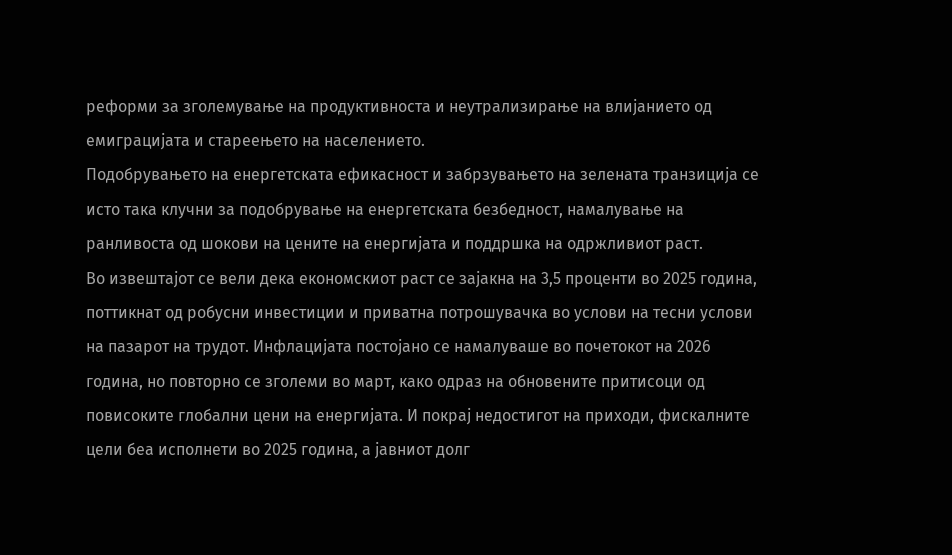реформи за зголемување на продуктивноста и неутрализирање на влијанието од емиграцијата и стареењето на населението.
Подобрувањето на енергетската ефикасност и забрзувањето на зелената транзиција се исто така клучни за подобрување на енергетската безбедност, намалување на ранливоста од шокови на цените на енергијата и поддршка на одржливиот раст.
Во извештајот се вели дека економскиот раст се зајакна на 3,5 проценти во 2025 година, поттикнат од робусни инвестиции и приватна потрошувачка во услови на тесни услови на пазарот на трудот. Инфлацијата постојано се намалуваше во почетокот на 2026 година, но повторно се зголеми во март, како одраз на обновените притисоци од повисоките глобални цени на енергијата. И покрај недостигот на приходи, фискалните цели беа исполнети во 2025 година, а јавниот долг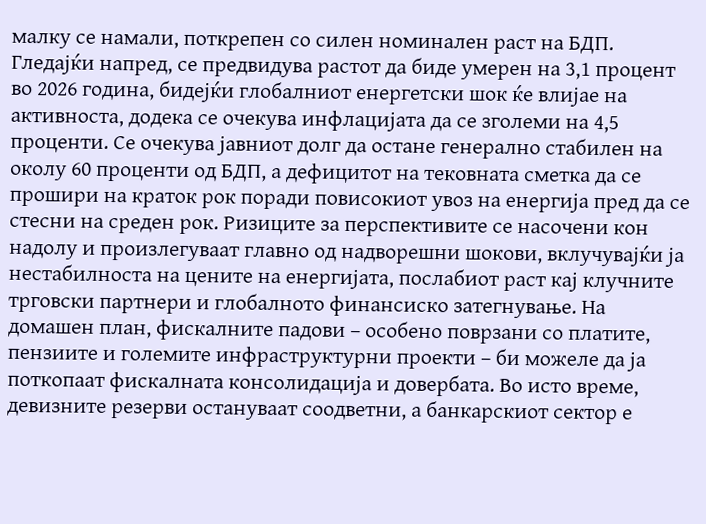малку се намали, поткрепен со силен номинален раст на БДП.
Гледајќи напред, се предвидува растот да биде умерен на 3,1 процент во 2026 година, бидејќи глобалниот енергетски шок ќе влијае на активноста, додека се очекува инфлацијата да се зголеми на 4,5 проценти. Се очекува јавниот долг да остане генерално стабилен на околу 60 проценти од БДП, а дефицитот на тековната сметка да се прошири на краток рок поради повисокиот увоз на енергија пред да се стесни на среден рок. Ризиците за перспективите се насочени кон надолу и произлегуваат главно од надворешни шокови, вклучувајќи ја нестабилноста на цените на енергијата, послабиот раст кај клучните трговски партнери и глобалното финансиско затегнување. На домашен план, фискалните падови – особено поврзани со платите, пензиите и големите инфраструктурни проекти – би можеле да ја поткопаат фискалната консолидација и довербата. Во исто време, девизните резерви остануваат соодветни, а банкарскиот сектор е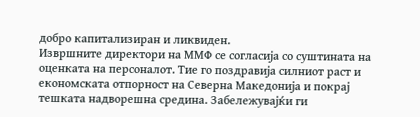добро капитализиран и ликвиден.
Извршните директори на ММФ се согласија со суштината на оценката на персоналот. Тие го поздравија силниот раст и економската отпорност на Северна Македонија и покрај тешката надворешна средина. Забележувајќи ги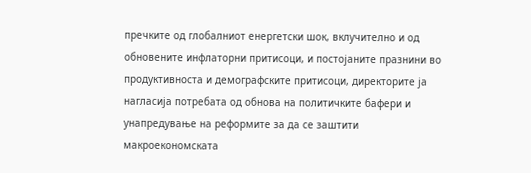пречките од глобалниот енергетски шок, вклучително и од обновените инфлаторни притисоци, и постојаните празнини во продуктивноста и демографските притисоци, директорите ја нагласија потребата од обнова на политичките бафери и унапредување на реформите за да се заштити макроекономската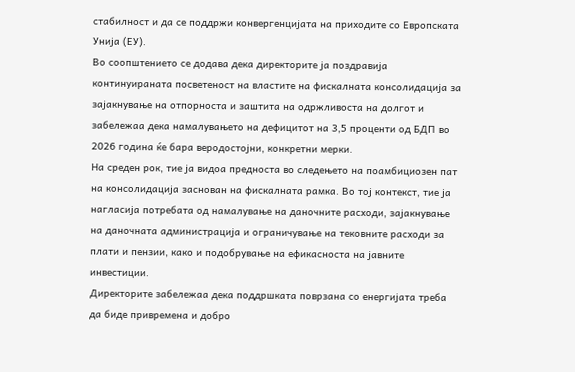стабилност и да се поддржи конвергенцијата на приходите со Европската Унија (ЕУ).
Во соопштението се додава дека директорите ја поздравија континуираната посветеност на властите на фискалната консолидација за зајакнување на отпорноста и заштита на одржливоста на долгот и забележаа дека намалувањето на дефицитот на 3,5 проценти од БДП во 2026 година ќе бара веродостојни, конкретни мерки.
На среден рок, тие ја видоа предноста во следењето на поамбициозен пат на консолидација заснован на фискалната рамка. Во тој контекст, тие ја нагласија потребата од намалување на даночните расходи, зајакнување на даночната администрација и ограничување на тековните расходи за плати и пензии, како и подобрување на ефикасноста на јавните инвестиции.
Директорите забележаа дека поддршката поврзана со енергијата треба да биде привремена и добро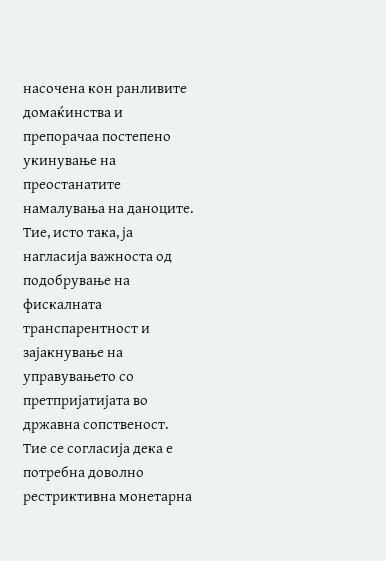насочена кон ранливите домаќинства и препорачаа постепено укинување на преостанатите намалувања на даноците. Тие, исто така, ја нагласија важноста од подобрување на фискалната транспарентност и зајакнување на управувањето со претпријатијата во државна сопственост.
Тие се согласија дека е потребна доволно рестриктивна монетарна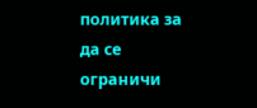политика за да се ограничи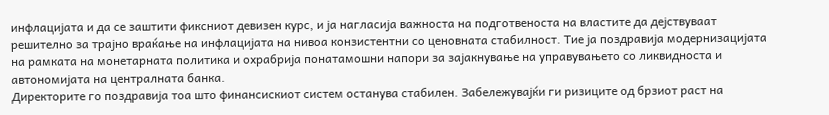инфлацијата и да се заштити фиксниот девизен курс, и ја нагласија важноста на подготвеноста на властите да дејствуваат решително за трајно враќање на инфлацијата на нивоа конзистентни со ценовната стабилност. Тие ја поздравија модернизацијата на рамката на монетарната политика и охрабрија понатамошни напори за зајакнување на управувањето со ликвидноста и автономијата на централната банка.
Директорите го поздравија тоа што финансискиот систем останува стабилен. Забележувајќи ги ризиците од брзиот раст на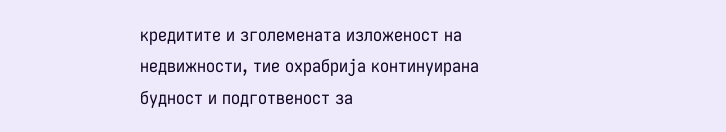кредитите и зголемената изложеност на недвижности, тие охрабрија континуирана будност и подготвеност за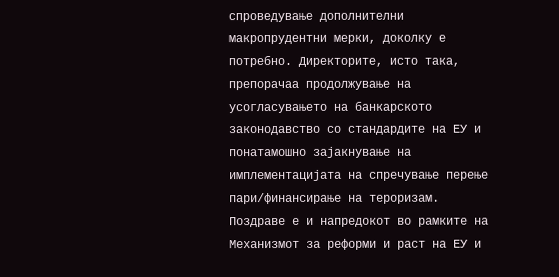спроведување дополнителни макропрудентни мерки, доколку е потребно. Директорите, исто така, препорачаа продолжување на усогласувањето на банкарското законодавство со стандардите на ЕУ и понатамошно зајакнување на имплементацијата на спречување перење пари/финансирање на тероризам.
Поздраве е и напредокот во рамките на Механизмот за реформи и раст на ЕУ и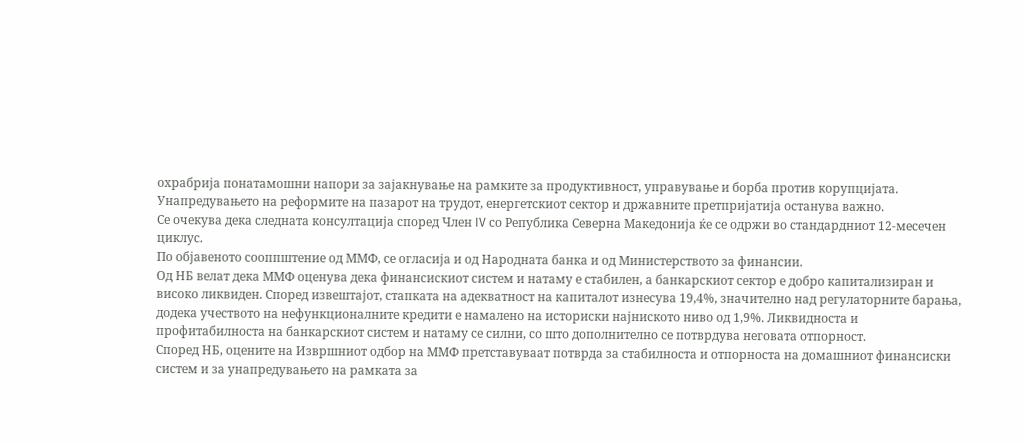охрабрија понатамошни напори за зајакнување на рамките за продуктивност, управување и борба против корупцијата. Унапредувањето на реформите на пазарот на трудот, енергетскиот сектор и државните претпријатија останува важно.
Се очекува дека следната консултација според Член IV со Република Северна Македонија ќе се одржи во стандардниот 12-месечен циклус.
По објавеното сооппштение од ММФ, се огласија и од Народната банка и од Министерството за финансии.
Од НБ велат дека ММФ оценува дека финансискиот систем и натаму е стабилен, а банкарскиот сектор е добро капитализиран и високо ликвиден. Според извештајот, стапката на адекватност на капиталот изнесува 19,4%, значително над регулаторните барања, додека учеството на нефункционалните кредити е намалено на историски најниското ниво од 1,9%. Ликвидноста и профитабилноста на банкарскиот систем и натаму се силни, со што дополнително се потврдува неговата отпорност.
Според НБ, оцените на Извршниот одбор на ММФ претставуваат потврда за стабилноста и отпорноста на домашниот финансиски систем и за унапредувањето на рамката за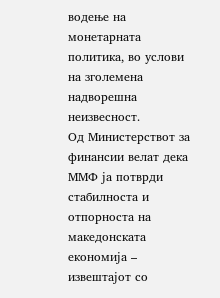водење на монетарната политика, во услови на зголемена надворешна неизвесност.
Од Министерствот за финансии велат дека ММФ ја потврди стабилноста и отпорноста на македонската економија – извештајот со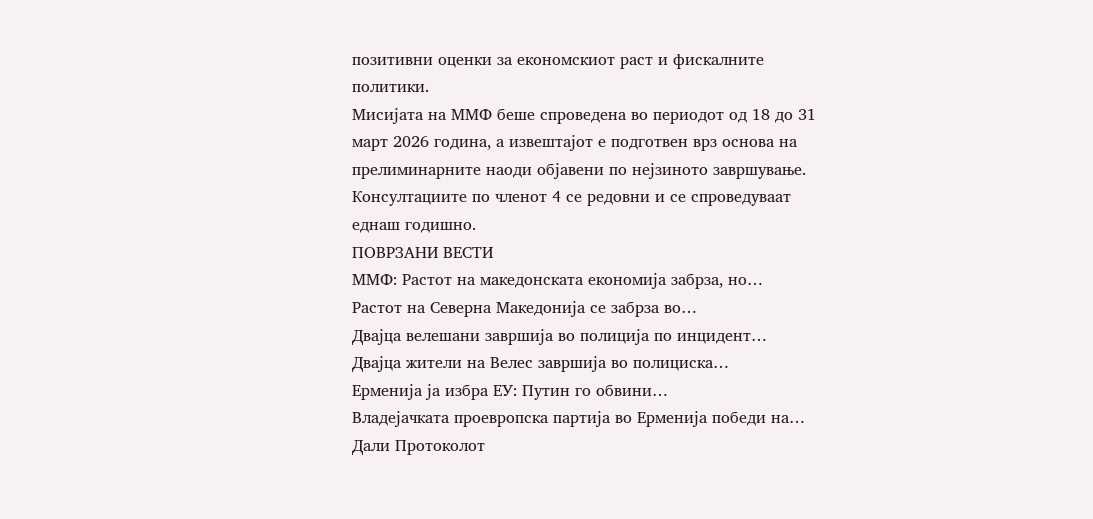позитивни оценки за економскиот раст и фискалните политики.
Мисијата на ММФ беше спроведена во периодот од 18 до 31 март 2026 година, а извештајот е подготвен врз основа на прелиминарните наоди објавени по нејзиното завршување. Консултациите по членот 4 се редовни и се спроведуваат еднаш годишно.
ПОВРЗАНИ ВЕСТИ
ММФ: Растот на македонската економија забрза, но…
Растот на Северна Македонија се забрза во…
Двајца велешани завршија во полиција по инцидент…
Двајца жители на Велес завршија во полициска…
Ерменија ја избра ЕУ: Путин го обвини…
Владејачката проевропска партија во Ерменија победи на…
Дали Протоколот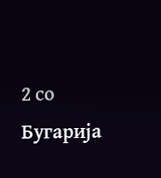2 со Бугарија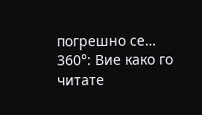погрешно се…
360°: Вие како го читате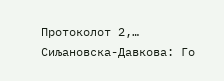Протоколот 2,…
Сиљановска-Давкова: Го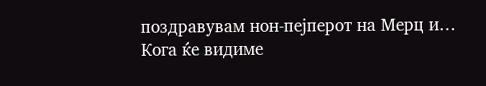поздравувам нон-пејперот на Мерц и…
Кога ќе видиме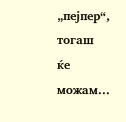„пејпер“, тогаш ќе можам…